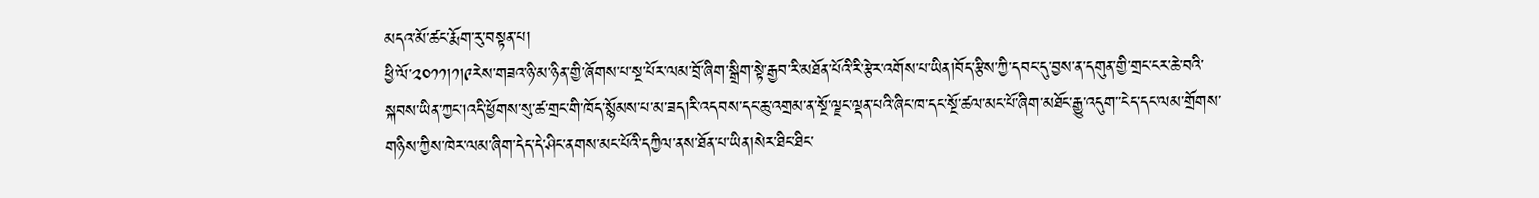མདའ་མོ་ཚང་རྨོག་རུ་བསྟན་པ།
ཕྱི་ལོ་༢༠༡༡།༡།༩རེས་གཟའ་ཉི་མ་ཉིན་གྱི་ཞོགས་པ་སྔ་པོར་ལམ་བྲོ་ཞིག་སྒྲིག་སྟེ་རྒྱབ་རི་མཐོན་པོའི་རི་རྩེར་འགོས་པ་ཡིན།བོད་རྩིས་ཀྱི་དབང་དུ་བྱས་ན་དགུན་གྱི་གྲང་ངར་ཆེ་བའི་སྐབས་ཡིན་ཀྱང་།འདི་ཕྱོགས་སུ་ཚ་གྲང་གི་ཁོད་སྙོམས་པ་མ་ཟད།རི་འདབས་དང་ཆུ་འགྲམ་ན་སྔོ་ལྗང་ལྡན་པའི་ཞིང་ཁ་དང་སྔོ་ཚལ་མང་པོ་ཞིག་མཐོང་རྒྱུ་འདུག་་ངེད་དང་ལམ་གྲོགས་གཉིས་ཀྱིས་ཁེར་ལམ་ཞིག་དེད་དེ་ཤིང་ནགས་མང་པོའི་དཀྱིལ་ནས་ཐོན་པ་ཡིན།སེར་ཐིང་ཐིང་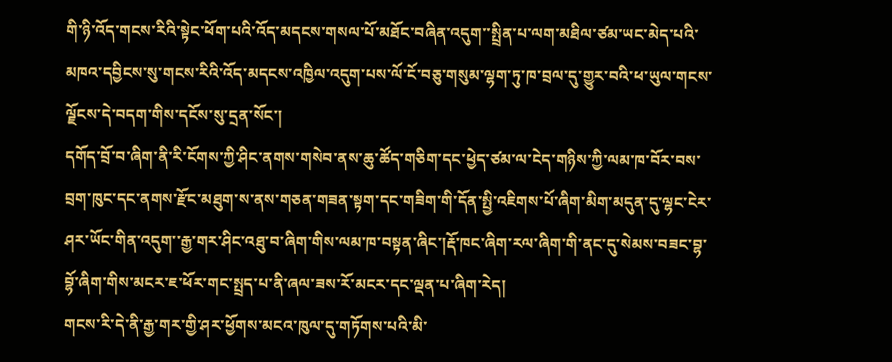གི་ཉི་འོད་གངས་རིའི་སྟེང་ཕོག་པའི་འོད་མདངས་གསལ་པོ་མཐོང་བཞིན་འདུག་་སྤྲིན་པ་ལག་མཐིལ་ཙམ་ཡང་མེད་པའི་མཁའ་དབྱིངས་སུ་གངས་རིའི་འོད་མདངས་འཁྱིལ་འདུག་པས་ལོ་ངོ་བཅུ་གསུམ་ལྷག་ཏུ་ཁ་བྲལ་དུ་གྱུར་བའི་ཕ་ཡུལ་གངས་ལྗོངས་དེ་བདག་གིས་དངོས་སུ་དྲན་སོང་།
དགོད་བྲོ་བ་ཞིག་ནི་རི་ངོགས་ཀྱི་ཤིང་ནགས་གསེབ་ནས་ཆུ་ཚོད་གཅིག་དང་ཕྱེད་ཙམ་ལ་ངེད་གཉིས་ཀྱི་ལམ་ཁ་བོར་བས་བྲག་ཁུང་དང་ནགས་རྫོང་མཐུག་ས་ནས་གཅན་གཟན་སྟག་དང་གཟིག་གི་དོན་སྤྱི་འཇིགས་པོ་ཞིག་མིག་མདུན་དུ་ལྷང་ངེར་ཤར་ཡོང་གིན་འདུག་་རྒྱ་གར་ཤིང་འཐུ་བ་ཞིག་གིས་ལམ་ཁ་བསྟན་ཞིང་།རྡོ་ཁང་ཞིག་རལ་ཞིག་གི་ནང་དུ་སེམས་བཟང་བྷ་བྷོ་ཞིག་གིས་མངར་ཇ་ཕོར་གང་སྤྲད་པ་ནི་ཞལ་ཟས་རོ་མངར་དང་ལྡན་པ་ཞིག་རེད།
གངས་རི་དེ་ནི་རྒྱ་གར་གྱི་ཤར་ཕྱོགས་མངའ་ཁུལ་དུ་གཏོགས་པའི་མི་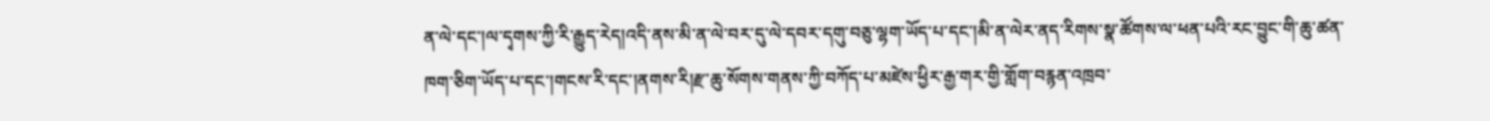ན་ལེ་དང་།ལ་དྭགས་ཀྱི་རི་རྒྱུད་རེད།འདི་ནས་མི་ན་ལེ་བར་དུ་ལེ་དབར་དགུ་བཅུ་ལྷག་ཡོད་པ་དང་།མི་ན་ལེར་ནད་རིགས་སྣ་ཚོགས་ལ་ཕན་པའི་རང་བྱུང་གི་ཆུ་ཚན་ཁག་ཅིག་ཡོད་པ་དང་།གངས་རི་དང་།ནགས་རི།རྫ་ཆུ་སོགས་གནས་ཀྱི་བཀོད་པ་མཛེས་ཕྱིར་རྒྱ་གར་གྱི་གློག་བརྙན་འཁྲབ་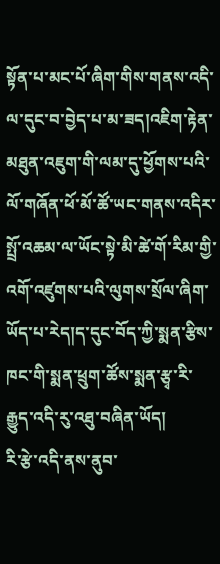སྟོན་པ་མང་པོ་ཞིག་གིས་གནས་འདི་ལ་དུང་བ་བྱེད་པ་མ་ཟད།འཇིག་རྟེན་མཐུན་འཇུག་གི་ལམ་དུ་ཕྱོགས་པའི་ལོ་གཞོན་ཕོ་མོ་ཚོ་ཡང་གནས་འདིར་སྤྲོ་འཆམ་ལ་ཡོང་སྟེ་མི་ཚེ་གོ་རིམ་གྱི་འགོ་འཛུགས་པའི་ལུགས་སྲོལ་ཞིག་ཡོད་པ་རེད།ད་དུང་བོད་ཀྱི་སྨན་རྩིས་ཁང་གི་སྨན་ཕྲུག་ཚོས་སྨན་རྩྭ་རི་རྒྱུད་འདི་རུ་འཐུ་བཞིན་ཡོད།
རི་རྩེ་འདི་ནས་ནུབ་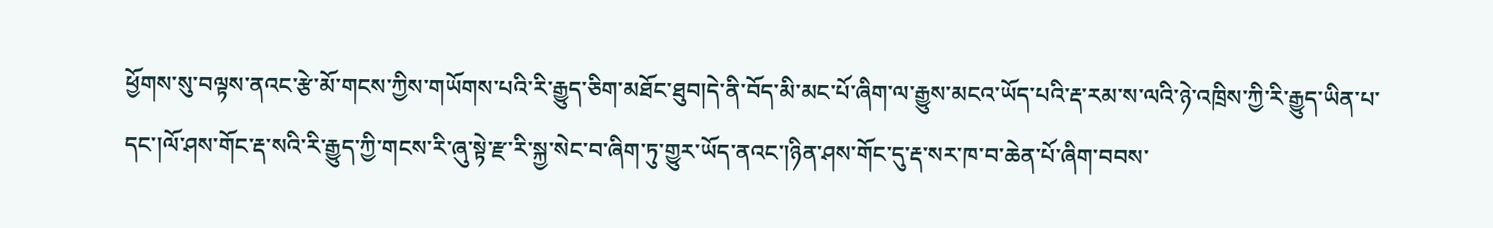ཕྱོགས་སུ་བལྟས་ནའང་རྩེ་མོ་གངས་ཀྱིས་གཡོགས་པའི་རི་རྒྱུད་ཅིག་མཐོང་ཐུབ།དེ་ནི་བོད་མི་མང་པོ་ཞིག་ལ་རྒྱུས་མངའ་ཡོད་པའི་རྡ་རམ་ས་ལའི་ཉེ་འཁྲིས་ཀྱི་རི་རྒྱུད་ཡིན་པ་དང་།ལོ་ཤས་གོང་རྡ་སའི་རི་རྒྱུད་ཀྱི་གངས་རི་ཞུ་སྟེ་རྫ་རི་སྐྱ་སེང་བ་ཞིག་ཏུ་གྱུར་ཡོད་ནའང་།ཉིན་ཤས་གོང་དུ་རྡ་སར་ཁ་བ་ཆེན་པོ་ཞིག་བབས་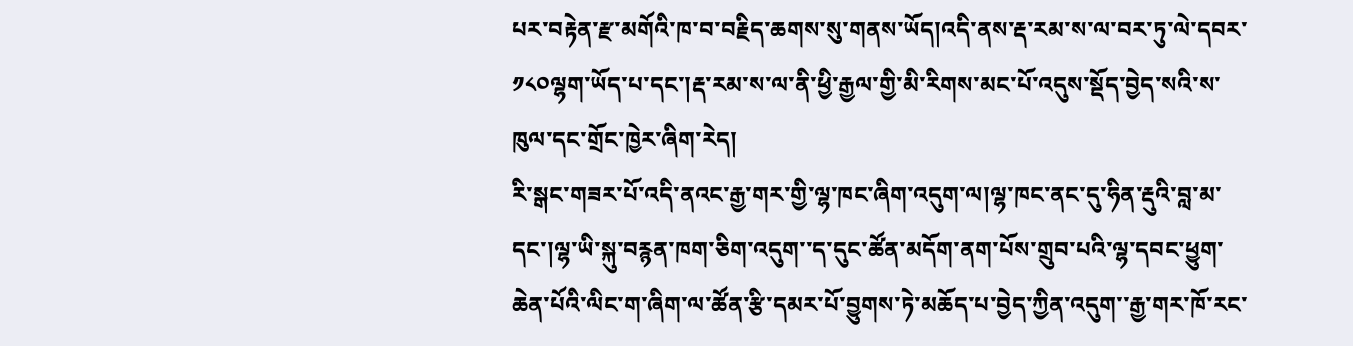པར་བརྟེན་རྫ་མགོའི་ཁ་བ་བརྗིད་ཆགས་སུ་གནས་ཡོད།འདི་ནས་རྡ་རམ་ས་ལ་བར་ཏུ་ལེ་དབར་༡༨༠ལྷག་ཡོད་པ་དང་།རྡ་རམ་ས་ལ་ནི་ཕྱི་རྒྱལ་གྱི་མི་རིགས་མང་པོ་འདུས་སྡོད་བྱེད་སའི་ས་ཁུལ་དང་གྲོང་ཁྱེར་ཞིག་རེད།
རི་སྒང་གཟར་པོ་འདི་ནའང་རྒྱ་གར་གྱི་ལྷ་ཁང་ཞིག་འདུག་ལ།ལྷ་ཁང་ནང་དུ་ཧིན་རྡུའི་བླ་མ་དང་།ལྷ་ཡི་སྐུ་བརྙན་ཁག་ཅིག་འདུག་་ད་དུང་ཚོན་མདོག་ནག་པོས་གྲུབ་པའི་ལྷ་དབང་ཕྱུག་ཆེན་པོའི་ལིང་ག་ཞིག་ལ་ཚོན་རྩི་དམར་པོ་བྱུགས་ཏེ་མཆོད་པ་བྱེད་ཀྱིན་འདུག་་རྒྱ་གར་ཁོ་རང་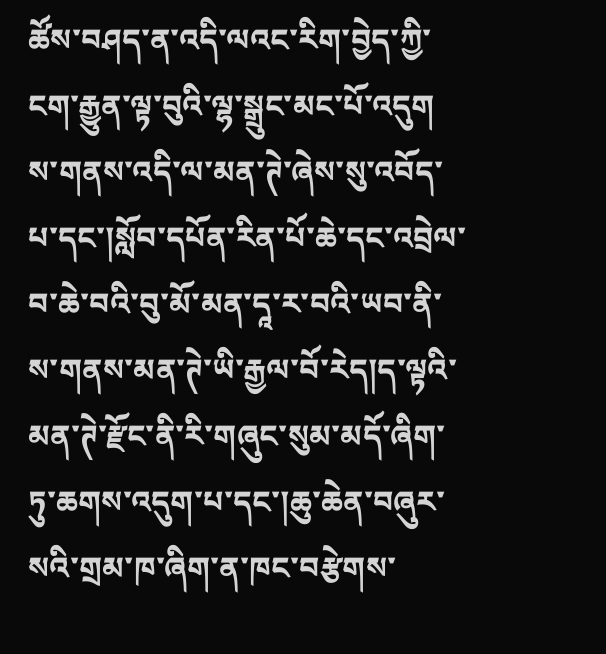ཚོས་བཤད་ན་འདི་ལའང་རིག་བྱེད་ཀྱི་ངག་རྒྱུན་ལྟ་བུའི་ལྷ་སྒྲུང་མང་པོ་འདུག
ས་གནས་འདི་ལ་མན་ཊེ་ཞེས་སུ་འབོད་པ་དང་།སློབ་དཔོན་རིན་པོ་ཆེ་དང་འབྲེལ་བ་ཆེ་བའི་བུ་མོ་མན་དཱ་ར་བའི་ཡབ་ནི་ས་གནས་མན་ཊེ་ཡི་རྒྱལ་བོ་རེད།ད་ལྟའི་མན་ཊེ་རྫོང་ནི་རི་གཞུང་སུམ་མདོ་ཞིག་ཏུ་ཆགས་འདུག་པ་དང་།ཆུ་ཆེན་བཞུར་སའི་གྲམ་ཁ་ཞིག་ན་ཁང་བརྩེགས་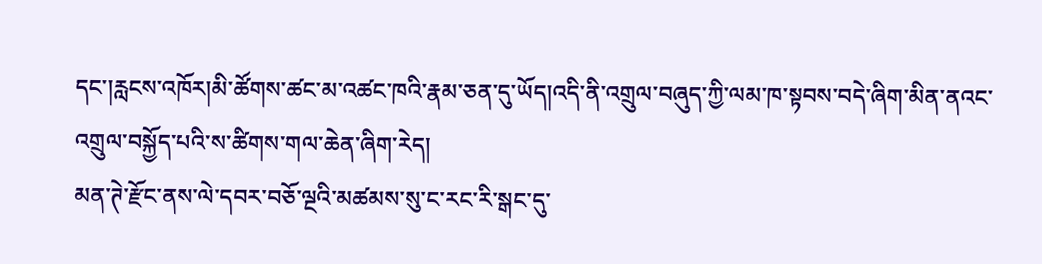དང་།རླངས་འཁོར།མི་ཚོགས་ཚང་མ་འཚང་ཁའི་རྣམ་ཅན་དུ་ཡོད།འདི་ནི་འགྲུལ་བཞུད་ཀྱི་ལམ་ཁ་སྟབས་བདེ་ཞིག་མིན་ནའང་འགྲུལ་བསྐྱོད་པའི་ས་ཚིགས་གལ་ཆེན་ཞིག་རེད།
མན་ཊེ་རྫོང་ནས་ལེ་དབར་བཅོ་ལྔའི་མཚམས་སུ་ང་རང་རི་སྒང་དུ་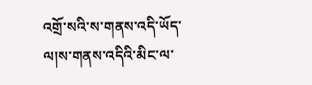འགྲོ་སའི་ས་གནས་འདི་ཡོད་ལ།ས་གནས་འདིའི་མིང་ལ་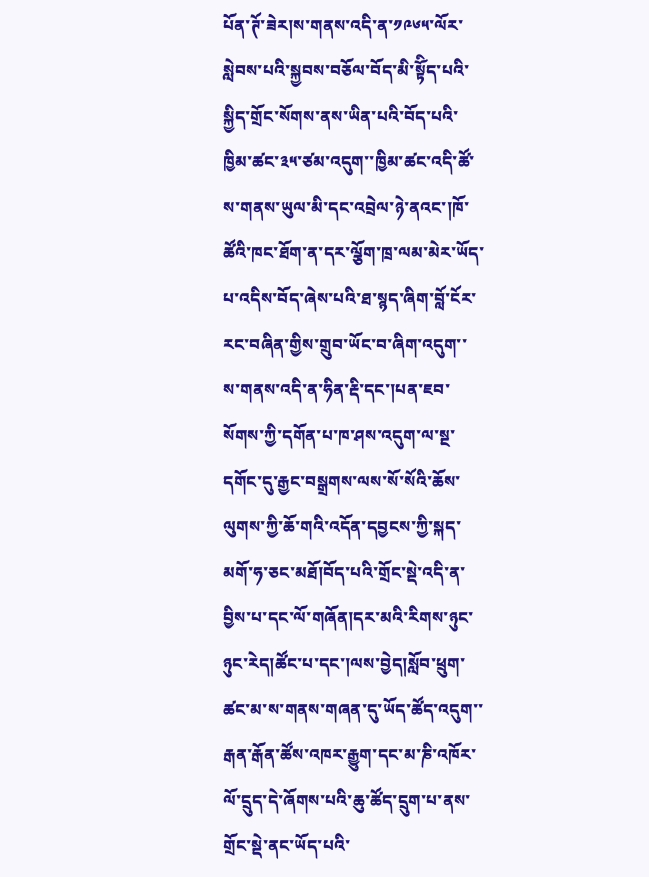པོན་ཊོ་ཟེར།ས་གནས་འདི་ན་༡༩༦༥་ལོར་སླེབས་པའི་སྐྱབས་བཅོལ་བོད་མི་སྟོིད་པའི་སྐྱིད་གྲོང་སོགས་ནས་ཡིན་པའི་བོད་པའི་ཁྱིམ་ཚང་༣༥་ཙམ་འདུག་་ཁྱིམ་ཚང་འདི་ཚོ་ས་གནས་ཡུལ་མི་དང་འབྲེལ་ཉེ་ནའང་།ཁོ་ཚོའི་ཁང་ཐོག་ན་དར་ལྕོག་ཁྲ་ལམ་མེར་ཡོད་པ་འདིས་བོད་ཞེས་པའི་ཐ་སྙད་ཞིག་བློ་ངོར་རང་བཞིན་གྱིས་གྲུབ་ཡོང་བ་ཞིག་འདུག་་
ས་གནས་འདི་ན་ཧིན་རྡི་དང་།པན་ཇབ་སོགས་ཀྱི་དགོན་པ་ཁ་ཤས་འདུག་ལ་སྔ་དགོང་དུ་རྒྱང་བསྒྲགས་ལས་སོ་སོའི་ཆོས་ལུགས་ཀྱི་ཆོ་གའི་འདོན་དབྱངས་ཀྱི་སྐད་མགོ་ཧ་ཅང་མཐོ།བོད་པའི་གྲོང་སྡེ་འདི་ན་བྱིས་པ་དང་ལོ་གཞོན།དར་མའི་རིགས་ཉུང་ཉུང་རེད།ཚོང་པ་དང་།ལས་བྱེད།སློབ་ཕྲུག་ཚང་མ་ས་གནས་གཞན་དུ་ཡོད་ཚོད་འདུག་་རྒན་རྒོན་ཚོས་འཁར་རྒྱུག་དང་མ་ཎི་འཁོར་ལོ་དྲུད་དེ་ཞོགས་པའི་ཆུ་ཚོད་དྲུག་པ་ནས་གྲོང་སྡེ་ནང་ཡོད་པའི་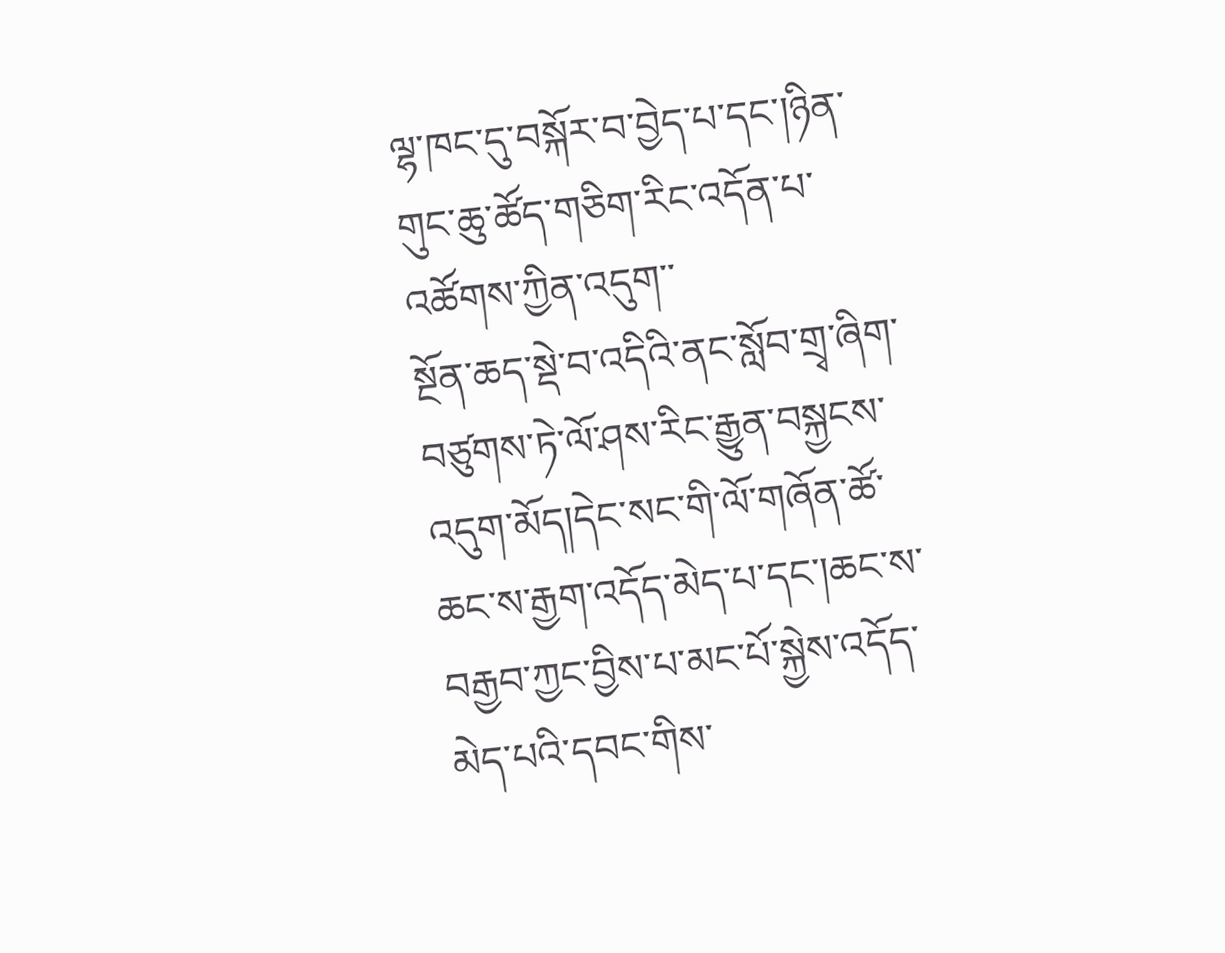ལྷ་ཁང་དུ་བསྐོར་བ་བྱེད་པ་དང་།ཉིན་གུང་ཆུ་ཚོད་གཅིག་རིང་འདོན་པ་འཚོགས་ཀྱིན་འདུག་་
སྔོན་ཆད་སྡེ་བ་འདིའི་ནང་སློབ་གྲྭ་ཞིག་བཙུགས་ཏེ་ལོ་ཤས་རིང་རྒྱུན་བསྐྱངས་འདུག་མོད།དེང་སང་གི་ལོ་གཞོན་ཚོ་ཆང་ས་རྒྱག་འདོད་མེད་པ་དང་།ཆང་ས་བརྒྱབ་ཀྱང་བྱིས་པ་མང་པོ་སྐྱེས་འདོད་མེད་པའི་དབང་གིས་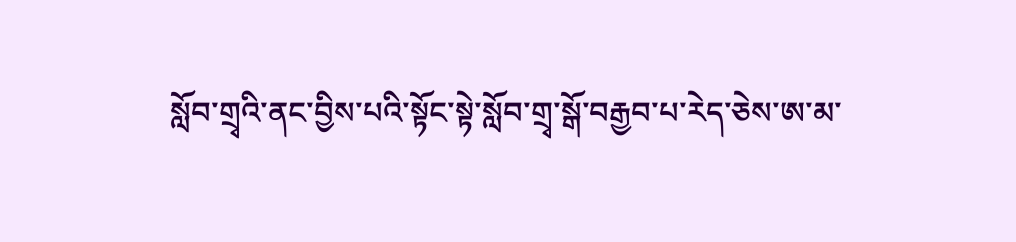སློབ་གྲྭའི་ནང་བྱིས་པའི་སྟོང་སྟེ་སློབ་གྲྭ་སྒོ་བརྒྱབ་པ་རེད་ཅེས་ཨ་མ་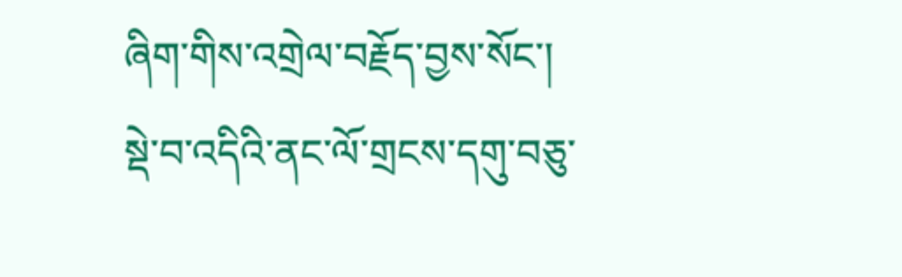ཞིག་གིས་འགྲེལ་བརྗོད་བྱས་སོང་།
སྡེ་བ་འདིའི་ནང་ལོ་གྲངས་དགུ་བཅུ་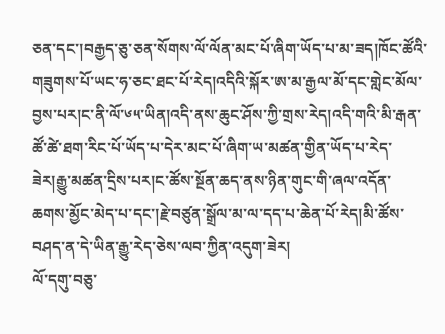ཅན་དང་།བརྒྱད་ཅུ་ཅན་སོགས་ལོ་ལོན་མང་པོ་ཞིག་ཡོད་པ་མ་ཟད།ཁོང་ཚོའི་གཟུགས་པོ་ཡང་ཧ་ཅང་ཐང་པོ་རེད།འདིའི་སྐོར་ཨ་མ་རྒྱལ་མོ་དང་གླེང་མོལ་བྱས་པར།ང་ནི་ལོ་༦༥་ཡིན།འདི་ནས་ཆུང་ཤོས་ཀྱི་གྲས་རེད།འདི་གའི་མི་རྒན་ཚོ་ཚེ་ཐག་རིང་པོ་ཡོད་པ་དེར་མང་པོ་ཞིག་ཡ་མཚན་གྱིན་ཡོད་པ་རེད་ཟེར།རྒྱུ་མཚན་དྲིས་པར།ང་ཚོས་སྔོན་ཆད་ནས་ཉིན་གུང་གི་ཞལ་འདོན་ཆགས་མྱོང་མེད་པ་དང་།རྗེ་བཙུན་སྒྲོལ་མ་ལ་དད་པ་ཆེན་པོ་རེད།མི་ཚོས་བཤད་ན་དེ་ཡིན་རྒྱུ་རེད་ཅེས་ལབ་ཀྱིན་འདུག་ཟེར།
ལོ་དགུ་བཅུ་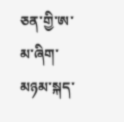ཅན་གྱི་ཨ་མ་ཞིག་མཉམ་སྐད་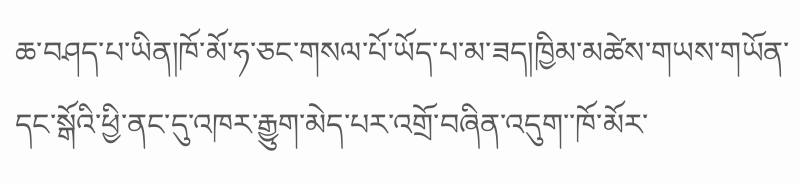ཆ་བཤད་པ་ཡིན།ཁོ་མོ་ཧ་ཅང་གསལ་པོ་ཡོད་པ་མ་ཟད།ཁྱིམ་མཚེས་གཡས་གཡོན་དང་སྒོའི་ཕྱི་ནང་དུ་འཁར་རྒྱུག་མེད་པར་འགྲོ་བཞིན་འདུག་་ཁོ་མོར་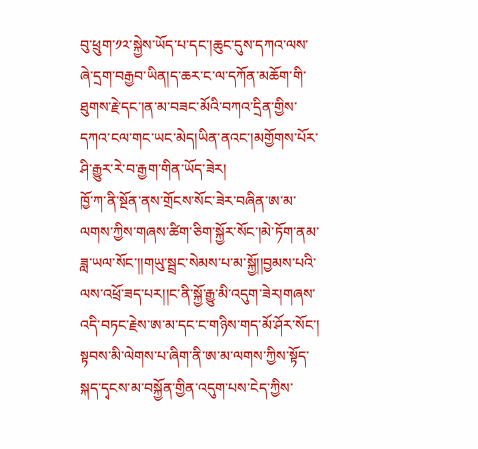བུ་ཕྲུག་༡༢་སྐྱེས་ཡོད་པ་དང་།ཆུང་དུས་དཀའ་ལས་ཞེ་དྲག་བརྒྱབ་ཡིན།ད་ཆར་ང་ལ་དཀོན་མཆོག་གི་ཐུགས་རྗེ་དང་།ན་མ་བཟང་མོའི་བཀའ་དྲིན་གྱིས་དཀའ་ངལ་གང་ཡང་མེད།ཡིན་ནའང་།མགྱོགས་པོར་ཤི་རྒྱུར་རེ་བ་རྒྱག་གིན་ཡོད་ཟེར།
ཁྱོ་ཀ་ནི་སྔོན་ནས་གྲོངས་སོང་ཟེར་བཞིན་ཨ་མ་ལགས་ཀྱིས་གཞས་ཚིག་ཅིག་སྐྱོར་སོང་།མེ་ཏོག་ནམ་ཟླ་ཡལ་སོང་།།གཡུ་སྦྲང་སེམས་པ་མ་སྐྱོ།།བྱམས་པའི་ལས་འཕྲོ་ཟད་པར།།ང་ནི་སྐྱོ་རྒྱུ་མི་འདུག་ཟེར།གཞས་འདི་བཏང་རྗེས་ཨ་མ་དང་ང་གཉིས་གད་མོ་ཤོར་སོང་།
སྟབས་མི་ལེགས་པ་ཞིག་ནི་ཨ་མ་ལགས་ཀྱིས་སྟོད་སྐད་དྭངས་མ་བསྐྱོན་གྱིན་འདུག་པས་ངེད་ཀྱིས་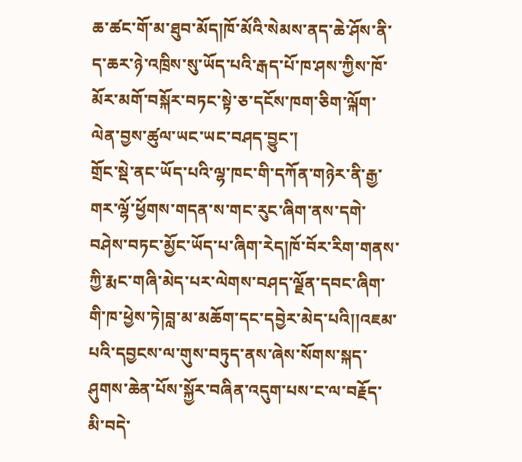ཆ་ཚང་གོ་མ་ཐུབ་མོད།ཁོ་མོའི་སེམས་ནད་ཆེ་ཤོས་ནི་ད་ཆར་ཉེ་འཁྲིས་སུ་ཡོད་པའི་རྒད་པོ་ཁ་ཤས་ཀྱིས་ཁོ་མོར་མགོ་བསྐོར་བཏང་སྟེ་ཅ་དངོས་ཁག་ཅིག་ལྐོག་ལེན་བྱས་ཚུལ་ཡང་ཡང་བཤད་བྱུང་།
གྲོང་སྡེ་ནང་ཡོད་པའི་ལྷ་ཁང་གི་དཀོན་གཉེར་ནི་རྒྱ་གར་ལྷོ་ཕྱོགས་གདན་ས་གང་རུང་ཞིག་ནས་དགེ་བཤེས་བཏང་མྱོང་ཡོད་པ་ཞིག་རེད།ཁོ་བོར་རིག་གནས་ཀྱི་རྨང་གཞི་མེད་པར་ལེགས་བཤད་ལྗོན་དབང་ཞིག་གི་ཁ་ཕྱེས་ཏེ།བླ་མ་མཆོག་དང་དབྱེར་མེད་པའི།།འཇམ་པའི་དབྱངས་ལ་གུས་བཏུད་ནས་ཞེས་སོགས་སྐད་ཤུགས་ཆེན་པོས་སྐྱོར་བཞིན་འདུག་པས་ང་ལ་བརྗོད་མི་བདེ་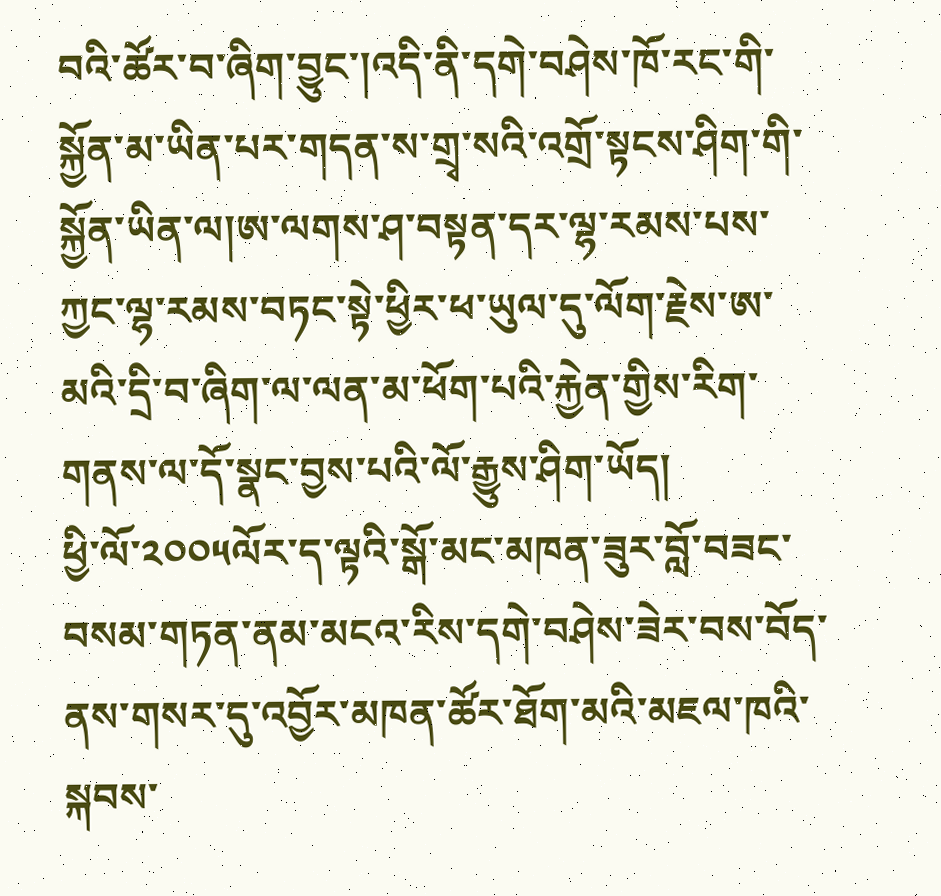བའི་ཚོར་བ་ཞིག་བྱུང་།འདི་ནི་དགེ་བཤེས་ཁོ་རང་གི་སྐྱོན་མ་ཡིན་པར་གདན་ས་གྲྭ་སའི་འགྲོ་སྟངས་ཤིག་གི་སྐྱོན་ཡིན་ལ།ཨ་ལགས་ཤ་བསྟན་དར་ལྷ་རམས་པས་ཀྱང་ལྷ་རམས་བཏང་སྟེ་ཕྱིར་ཕ་ཡུལ་དུ་ལོག་རྗེས་ཨ་མའི་དྲི་བ་ཞིག་ལ་ལན་མ་ཕོག་པའི་རྐྱེན་གྱིས་རིག་གནས་ལ་དོ་སྣང་བྱས་པའི་ལོ་རྒྱུས་ཤིག་ཡོད།
ཕྱི་ལོ་༢༠༠༥ལོར་ད་ལྟའི་སྒོ་མང་མཁན་ཟུར་བློ་བཟང་བསམ་གཏན་ནམ་མངའ་རིས་དགེ་བཤེས་ཟེར་བས་བོད་ནས་གསར་དུ་འབྱོར་མཁན་ཚོར་ཐོག་མའི་མཇལ་ཁའི་སྐབས་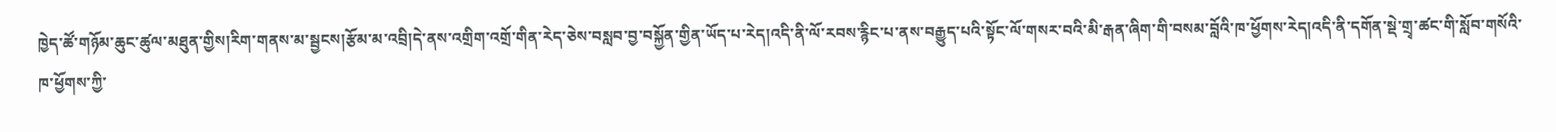ཁྱེད་ཚོ་གཉོམ་ཆུང་ཚུལ་མཐུན་གྱིས།རིག་གནས་མ་སྦྱངས།རྩོམ་མ་འབྲི།དེ་ནས་འགྲིག་འགྲོ་གིན་རེད་ཅེས་བསླབ་བྱ་བསྐྱོན་གྱིན་ཡོད་པ་རེད།འདི་ནི་ལོ་རབས་རྙིང་པ་ནས་བརྒྱུད་པའི་སྟོང་ལོ་གསར་བའི་མི་རྒན་ཞིག་གི་བསམ་བློའི་ཁ་ཕྱོགས་རེད།འདི་ནི་དགོན་སྡེ་གྲྭ་ཚང་གི་སློབ་གསོའི་ཁ་ཕྱོགས་ཀྱི་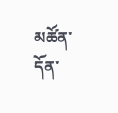མཚོན་དོན་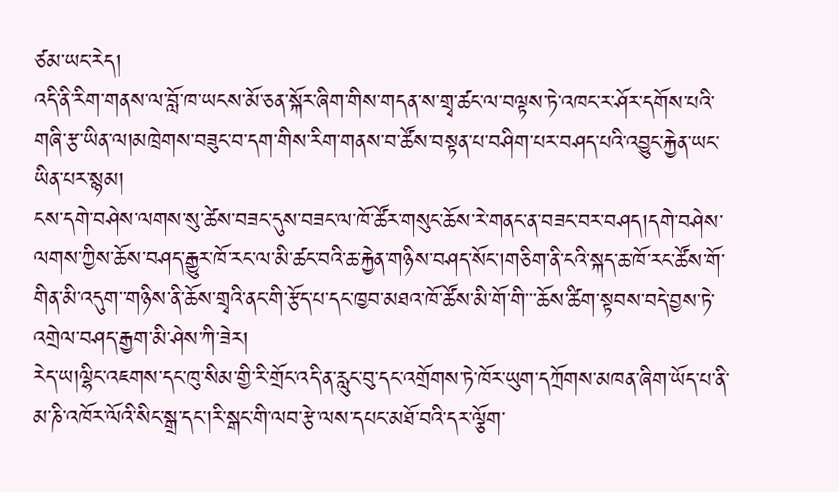ཙམ་ཡང་རེད།
འདི་ནི་རིག་གནས་ལ་བློ་ཁ་ཡངས་མོ་ཅན་སྐོར་ཞིག་གིས་གདན་ས་གྲྭ་ཚང་ལ་བལྟས་ཏེ་འཁང་ར་ཤོར་དགོས་པའི་གཞི་རྩ་ཡིན་ལ།མཁྲེགས་བཟུང་བ་དག་གིས་རིག་གནས་བ་ཚོས་བསྟན་པ་བཤིག་པར་བཤད་པའི་འབྱུང་རྐྱེན་ཡང་ཡིན་པར་སྙམ།
ངས་དགེ་བཤེས་ལགས་སུ་ཚེས་བཟང་དུས་བཟང་ལ་ཁོ་ཚོར་གསུང་ཆོས་རེ་གནང་ན་བཟང་བར་བཤད།དགེ་བཤེས་ལགས་ཀྱིས་ཆོས་བཤད་རྒྱུར་ཁོ་རང་ལ་མི་ཚང་བའི་ཆ་རྐྱེན་གཉིས་བཤད་སོང་།གཅིག་ནི་ངའི་སྐད་ཆ་ཁོ་རང་ཚོས་གོ་གིན་མི་འདུག་་གཉིས་ནི་ཆོས་གྲྭའི་ནང་གི་རྩོད་པ་དང་ཁྱབ་མཐའ་ཁོ་ཚོས་མི་གོ་གི་་་ཆོས་ཚིག་སྟབས་བདེ་བྱས་ཏེ་འགྲེལ་བཤད་རྒྱག་མི་ཤེས་ཀི་ཟེར།
རེད་ཡ།ལྷིང་འཇགས་དང་ཁུ་སིམ་གྱི་རི་གྲོང་འདི་ན་རླུང་བུ་དང་འགྲོགས་ཏེ་ཁོར་ཡུག་དཀྲོགས་མཁན་ཞིག་ཡོད་པ་ནི་མ་ཎི་འཁོར་ལོའི་སིང་སྒྲ་དང་།རི་སྒང་གི་ལབ་རྩེ་ལས་དཔང་མཐོ་བའི་དར་ལྕོག་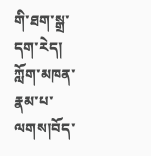གི་ཐག་སྒྲ་དག་རེད།
ཀློག་མཁན་རྣམ་པ་ལགས།བོད་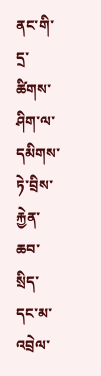ནང་གི་དྲ་ཚིགས་ཤིག་ལ་དམིགས་ཏེ་བྲིས་རྐྱེན་ཆབ་སྲིད་དང་མ་འབྲེལ་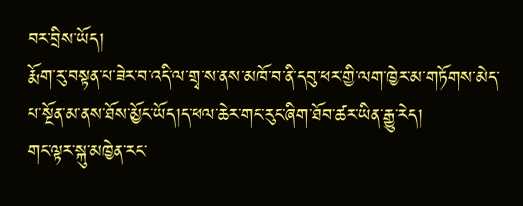བར་བྲིས་ཡོད།
རྨོག་རུ་བསྟན་པ་ཟེར་བ་འདི་ལ་གྲྭ་ས་ནས་མཁོ་བ་ནི་དབུ་ཕར་གྱི་ལག་ཁྱེར་མ་གཏོགས་མེད་པ་སྔོན་མ་ནས་ཐོས་མྱོང་ཡོད།ད་ཕལ་ཆེར་གང་རུང་ཞིག་ཐོབ་ཚར་ཡིན་རྒྱུ་རེད།
གང་ལྟར་སྐུ་མཁྱེན་རང་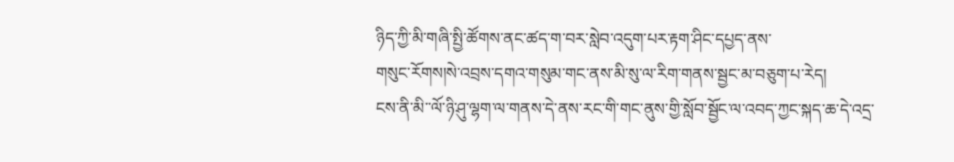ཉིད་ཀྱི་མི་གཞི་སྤྱི་ཚོགས་ནང་ཚད་ག་བར་སླེབ་འདུག་པར་རྟག་ཤིང་དཔྱད་ནས་
གསུང་རོགས།སེ་འབྲས་དགའ་གསུམ་གང་ནས་མི་སུ་ལ་རིག་གནས་སྦྱང་མ་བཅུག་པ་རེད།
ངས་ནི་མི་་ལོ་ཉི་ཤུ་ལྷག་ལ་གནས་དེ་ནས་རང་གི་གང་ནུས་གྱི་སློབ་སྦྱོང་ལ་འབད་ཀྱང་སྐད་ཆ་དེ་འདྲ་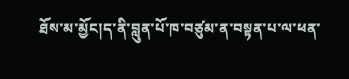ཐོས་མ་མྱོང།ད་ནི་བླུན་པོ་ཁ་བཙུམ་ན་བསྟན་པ་ལ་ཕན་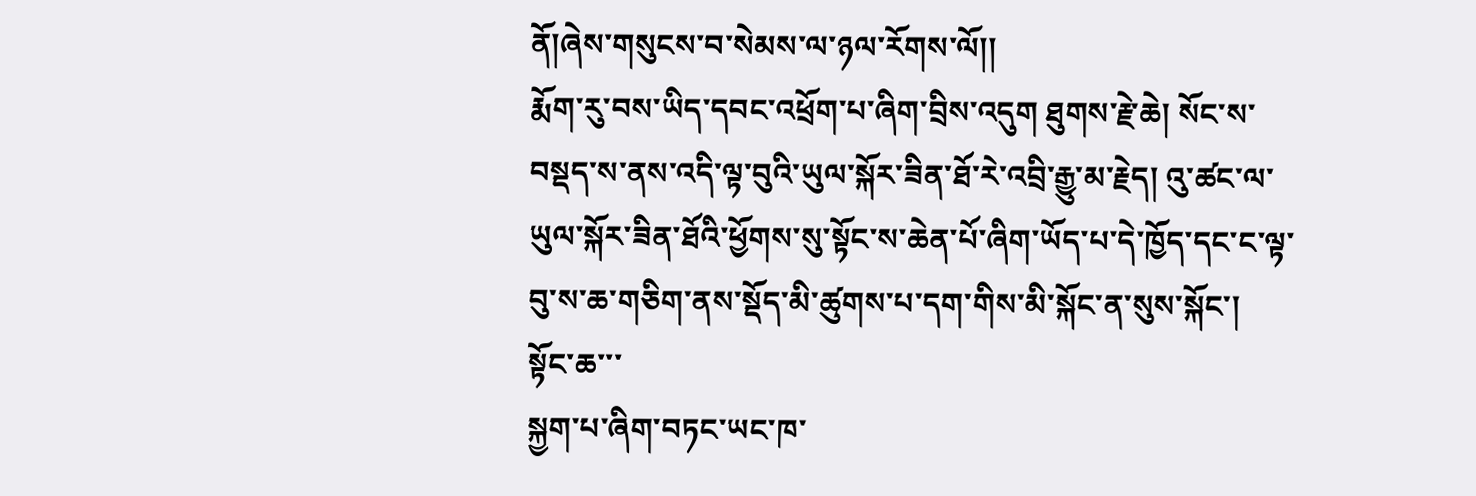ནོ།ཞེས་གསུངས་བ་སེམས་ལ་ཉལ་རོགས་ལོ།།
རྨོག་རུ་བས་ཡིད་དབང་འཕྲོག་པ་ཞིག་བྲིས་འདུག ཐུགས་རྗེ་ཆེ། སོང་ས་བསྡད་ས་ནས་འདི་ལྟ་བུའི་ཡུལ་སྐོར་ཟིན་ཐོ་རེ་འབྲི་རྒྱུ་མ་རྗེད། འུ་ཚང་ལ་ཡུལ་སྐོར་ཟིན་ཐོའི་ཕྱོགས་སུ་སྟོང་ས་ཆེན་པོ་ཞིག་ཡོད་པ་དེ་ཁྱོད་དང་ང་ལྟ་བུ་ས་ཆ་གཅིག་ནས་སྡོད་མི་ཚུགས་པ་དག་གིས་མི་སྐོང་ན་སུས་སྐོང་།
སྟོང་ཆ་་་
སྐྱག་པ་ཞིག་བཏང་ཡང་ཁ་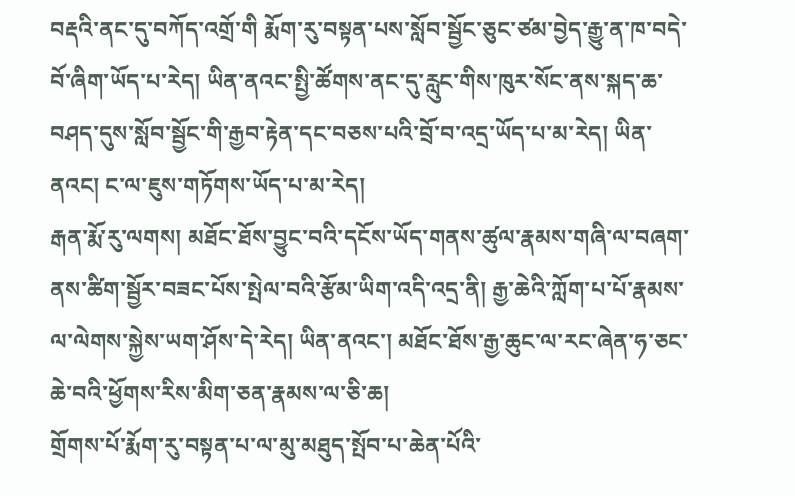བརྡའི་ནང་དུ་བཀོད་འགྲོ་གི རྨོག་རུ་བསྟན་པས་སློབ་སྦྱོང་ཅུང་ཙམ་བྱེད་རྒྱུ་ན་ཁ་བདེ་བོ་ཞིག་ཡོད་པ་རེད། ཡིན་ནའང་སྤྱི་ཚོགས་ནང་དུ་རླུང་གིས་ཁུར་སོང་ནས་སྐད་ཆ་བཤད་དུས་སློབ་སྦྱོང་གི་རྒྱབ་རྟེན་དང་བཅས་པའི་བྲོ་བ་འདྲ་ཡོད་པ་མ་རེད། ཡིན་ནའང། ང་ལ་ཇུས་གཏོགས་ཡོད་པ་མ་རེད།
རྒན་རྨོ་རུ་ལགས། མཐོང་ཐོས་བྱུང་བའི་དངོས་ཡོད་གནས་ཚུལ་རྣམས་གཞི་ལ་བཞག་ནས་ཚིག་སྦྱོར་བཟང་པོས་སྤེལ་བའི་རྩོམ་ཡིག་འདི་འདྲ་ནི། རྒྱ་ཆེའི་ཀློག་པ་པོ་རྣམས་ལ་ལེགས་སྐྱེས་ཡག་ཤོས་དེ་རེད། ཡིན་ནའང་། མཐོང་ཐོས་རྒྱ་ཆུང་ལ་རང་ཞེན་ཧ་ཅང་ཆེ་བའི་ཕྱོགས་རིས་མིག་ཅན་རྣམས་ལ་ཅི་ཆ།
གྲོགས་པོ་རྨོག་རུ་བསྟན་པ་ལ་མུ་མཐུད་སྤོབ་པ་ཆེན་པོའི་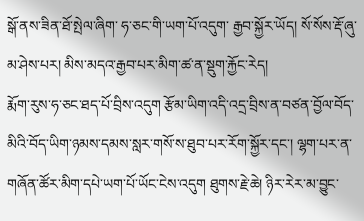སྒོ་ནས་ཟིན་ཐོ་སྤེལ་ཞིག་ ཧ་ཅང་གི་ཡག་པོ་འདུག་ རྒྱབ་སྐྱོར་ཡོད། སོ་སོས་རྡོ་ཞུ་མ་ཤེས་པར། མིས་མདའ་རྒྱབ་པར་མིག་ཚ་ན་སྡུག་རྐྱོང་རེད།
རྨོག་རུས་ཧ་ཅང་ཐད་པོ་བྲིས་འདུག རྩོམ་ཡིག་འདི་འདྲ་བྲིས་ན་བཙན་བྱོལ་བོད་མིའི་བོད་ཡིག་ཉམས་དམས་སླར་གསོ་ས་ཐུབ་པར་རོག་སྐྱོར་དང་། ལྷག་པར་ན་གཞོན་ཚོར་མིག་དཔེ་ཡག་པོ་ཡོང་ངེས་འདུག ཐུགས་རྗེ་ཆེ། ཉིར་རེར་མ་བྱུང་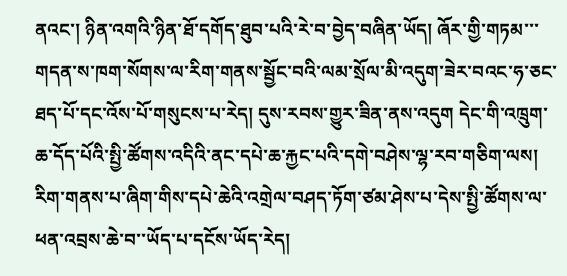ནའང་། ཉིན་འགའི་ཉིན་ཐོ་དགོད་ཐུབ་པའི་རེ་བ་བྱེད་བཞིན་ཡོད། ཞོར་གྱི་གཏམ་་་གདན་ས་ཁག་སོགས་ལ་རིག་གནས་སྦྱོང་བའི་ལམ་སྲོལ་མི་འདུག་ཟེར་བའང་ཧ་ཅང་ཐད་པོ་དང་འོས་པོ་གསུངས་པ་རེད། དུས་རབས་གྱུར་ཟིན་ནས་འདུག དེང་གི་འཁྲུག་ཆ་དོད་པོའི་སྤྱི་ཚོགས་འདིའི་ནང་དཔེ་ཆ་རྐྱང་པའི་དགེ་བཤེས་ལྷ་རབ་གཅིག་ལས། རིག་གནས་པ་ཞིག་གིས་དཔེ་ཆེའི་འགྲེལ་བཤད་ཏོག་ཙམ་ཤེས་པ་དེས་སྤྱི་ཚོགས་ལ་ཕན་འབྲས་ཆེ་བ་་ཡོད་པ་དངོས་ཡོད་རེད།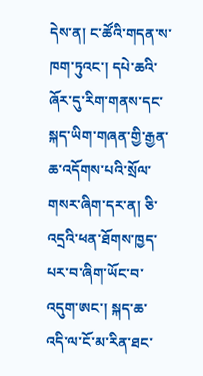དེས་ན། ང་ཚོའི་གདན་ས་ཁག་ཏུའང་། དཔེ་ཆའི་ཞོར་དུ་རིག་གནས་དང་སྐད་ཡིག་གཞན་གྱི་རྒྱན་ཆ་འདོགས་པའི་སྲོལ་གསར་ཞིག་དར་ན། ཅི་འདྲའི་ཕན་ཐོགས་ཁྱད་པར་བ་ཞིག་ཡོང་བ་འདུག་ཨང་། སྐད་ཆ་འདི་ལ་ངོ་མ་རིན་ཐང་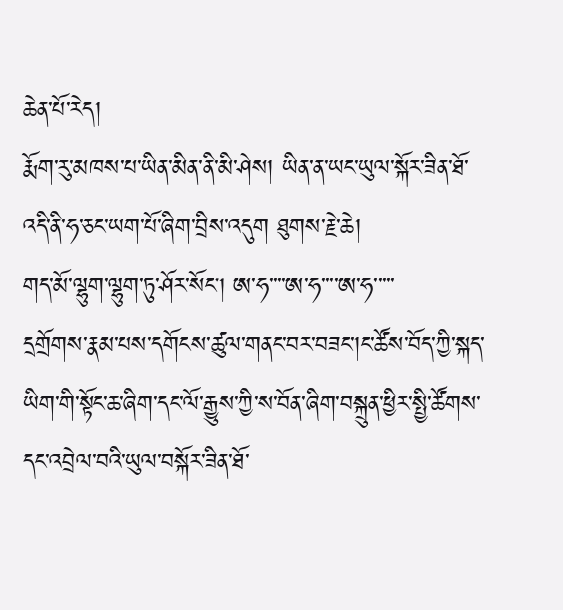ཆེན་པོ་རེད།
རྨོག་རུ་མཁས་པ་ཡིན་མིན་ནི་མི་ཤེས། ཡིན་ན་ཡང་ཡུལ་སྐོར་ཟིན་ཐོ་འདི་ནི་ཧ་ཅང་ཡག་པོ་ཞིག་བྲིས་འདུག ཐུགས་རྗེ་ཆེ།
གད་མོ་ལྷུག་ལྷུག་ཏུ་ཤོར་སོང། ཨ་ཧ་་་་ཨ་ཧ་་་་ཨ་ཧ་་་་་
དྲགྲོགས་རྣམ་པས་དགོངས་ཚུལ་གནང་བར་བཟང་།ང་ཚོས་བོད་ཀྱི་སྐད་ཡིག་གི་སྟོང་ཆ་ཞིག་དང་ལོ་རྒྱུས་ཀྱི་ས་བོན་ཞིག་བསྐྲུན་ཕྱིར་སྤྱི་ཚོགས་དང་འབྲེལ་བའི་ཡུལ་བསྐོར་ཟིན་ཐོ་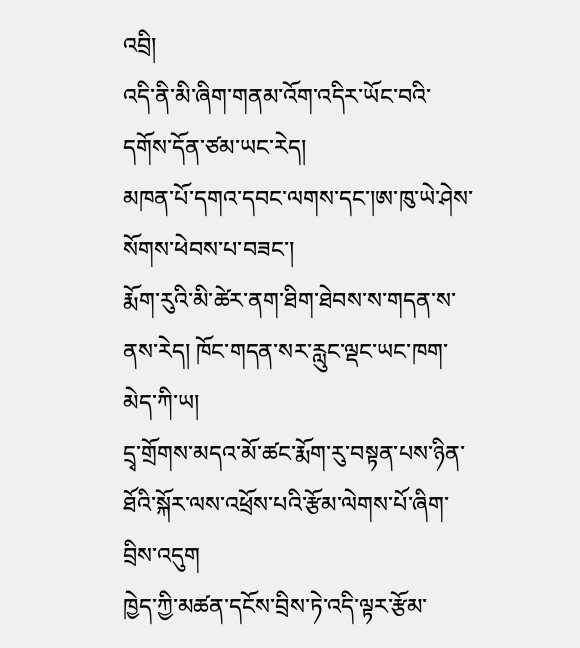འབྲི།
འདི་ནི་མི་ཞིག་གནམ་འོག་འདིར་ཡོང་བའི་དགོས་དོན་ཙམ་ཡང་རེད།
མཁན་པོ་དགའ་དབང་ལགས་དང་།ཨ་ཁུ་ཡེ་ཤེས་སོགས་ཕེབས་པ་བཟང་།
རྨོག་རུའི་མི་ཚེར་ནག་ཐིག་ཐེབས་ས་གདན་ས་ནས་རེད། ཁོང་གདན་སར་རླུང་ལྡང་ཡང་ཁག་མེད་ཀི་ཡ།
དྲྭ་གྲོགས་མདའ་མོ་ཚང་རྨོག་རུ་བསྟན་པས་ཉིན་ཐོའི་སྐོར་ལས་འཕྲོས་པའི་རྩོམ་ལེགས་པོ་ཞིག་བྲིས་འདུག
ཁྱེད་ཀྱི་མཚན་དངོས་བྲིས་ཏེ་འདི་ལྟར་རྩོམ་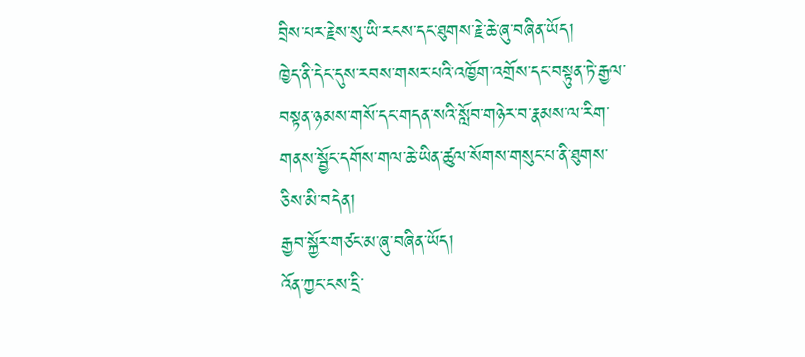བྲིས་པར་རྗེས་སུ་ཡི་རངས་དང་ཐུགས་རྗེ་ཆེ་ཞུ་བཞིན་ཡོད།
ཁྱེད་ནི་དེང་དུས་རབས་གསར་པའི་འཁྱོག་འགྲོས་དང་བསྟུན་ཏེ་རྒྱལ་བསྟན་ཉམས་གསོ་དང་གདན་སའི་སློབ་གཉེར་བ་རྣམས་ལ་རིག་གནས་སྦྱོང་དགོས་གལ་ཆེ་ཡིན་ཚུལ་སོགས་གསུང་པ་ནི་ཐུགས་ཅིས་མི་བདེན།
རྒྱབ་སྐྱོར་གཙང་མ་ཞུ་བཞིན་ཡོད།
འོན་ཀྱང་ངས་དྲི་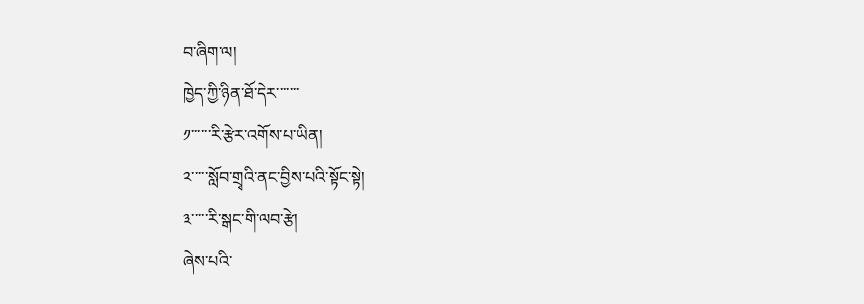བ་ཞིག་ལ།
ཁྱེད་ཀྱི་ཉིན་ཐོ་དེར་་་་་་་
༡་་་་་་རི་རྩེར་འགོས་པ་ཡིན།
༢་་་་་སློབ་གྲྭའི་ནང་བྱིས་པའི་སྟོང་སྟེ།
༣་་་་་རི་སྒང་གི་ལབ་རྩེ།
ཞེས་པའི་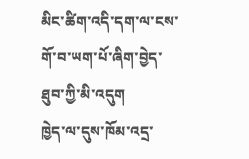མིང་ཚིག་འདི་དག་ལ་ངས་གོ་བ་ཡག་པོ་ཞིག་བྱེད་ཐུབ་ཀྱི་མི་འདུག
ཁྱེད་ལ་དུས་ཁོམ་འདྲ་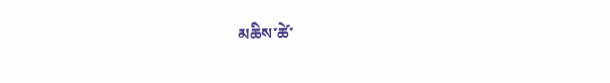མཆིས་ཚེ་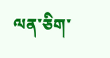ལན་ཅིག་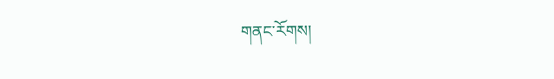གནང་རོགས།